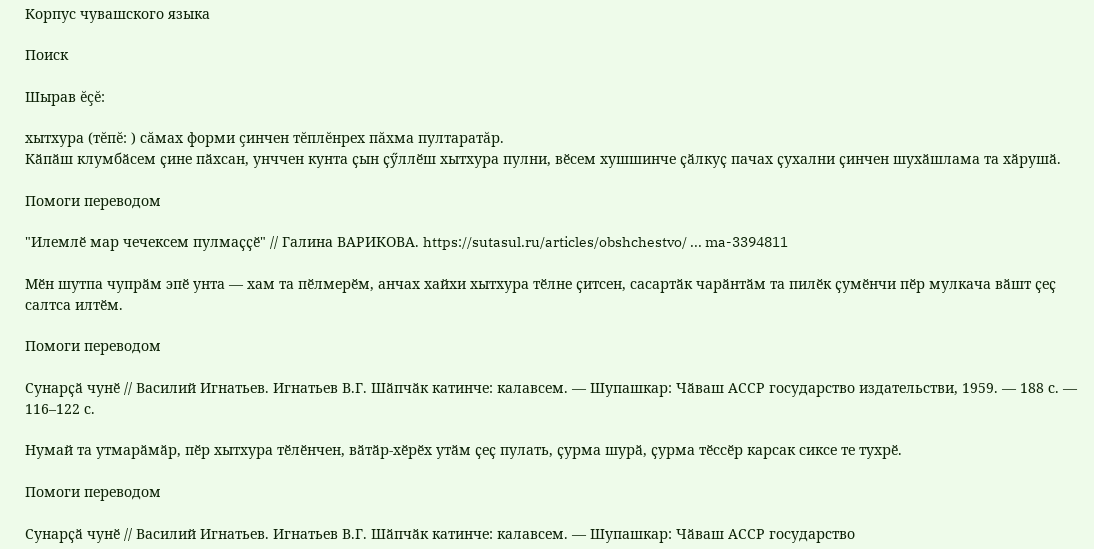Корпус чувашского языка

Поиск

Шырав ĕçĕ:

хытхура (тĕпĕ: ) сăмах форми çинчен тĕплĕнрех пăхма пултаратăр.
Кӑпӑш клумбӑсем ҫине пӑхсан, унччен кунта ҫын ҫӳллӗш хытхура пулни, вӗсем хушшинче ҫӑлкуҫ пачах ҫухални ҫинчен шухӑшлама та хӑрушӑ.

Помоги переводом

"Илемлӗ мар чечексем пулмаҫҫӗ" // Галина ВАРИКОВА. https://sutasul.ru/articles/obshchestvo/ ... ma-3394811

Мӗн шутпа чупрӑм эпӗ унта — хам та пӗлмерӗм, анчах хайхи хытхура тӗлне ҫитсен, сасартӑк чарӑнтӑм та пилӗк ҫумӗнчи пӗр мулкача вӑшт ҫеҫ салтса илтӗм.

Помоги переводом

Сунарҫӑ чунӗ // Василий Игнатьев. Игнатьев В.Г. Шӑпчӑк катинче: калавсем. — Шупашкар: Чӑваш АССР государство издательстви, 1959. — 188 с. — 116–122 с.

Нумай та утмарӑмӑр, пӗр хытхура тӗлӗнчен, вӑтӑр-хӗрӗх утӑм ҫеҫ пулать, ҫурма шурӑ, ҫурма тӗссӗр карсак сиксе те тухрӗ.

Помоги переводом

Сунарҫӑ чунӗ // Василий Игнатьев. Игнатьев В.Г. Шӑпчӑк катинче: калавсем. — Шупашкар: Чӑваш АССР государство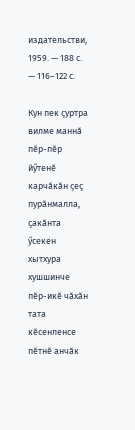издательстви, 1959. — 188 с. — 116–122 с.

Кун пек ҫуртра вилме маннӑ пӗр-пӗр йӳтенӗ карчӑкӑн ҫеҫ пурӑнмалла, ҫакӑнта ӳсекен хытхура хушшинче пӗр-икӗ чӑхӑн тата кӗсенленсе пӗтнӗ анчӑк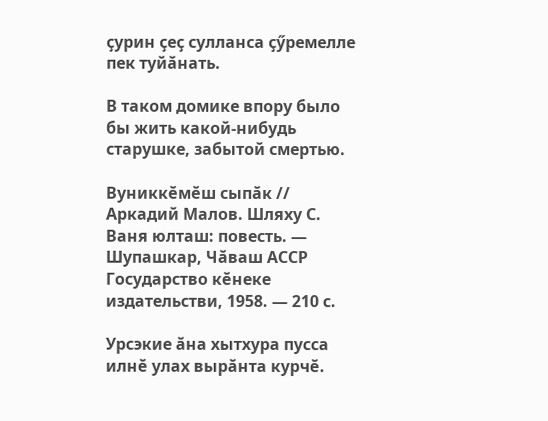ҫурин ҫеҫ сулланса ҫӳремелле пек туйӑнать.

В таком домике впору было бы жить какой-нибудь старушке, забытой смертью.

Вуниккӗмӗш сыпӑк // Аркадий Малов. Шляху С. Ваня юлташ: повесть. — Шупашкар, Чӑваш АССР Государство кӗнеке издательстви, 1958. — 210 с.

Урсэкие ӑна хытхура пусса илнӗ улах вырӑнта курчӗ.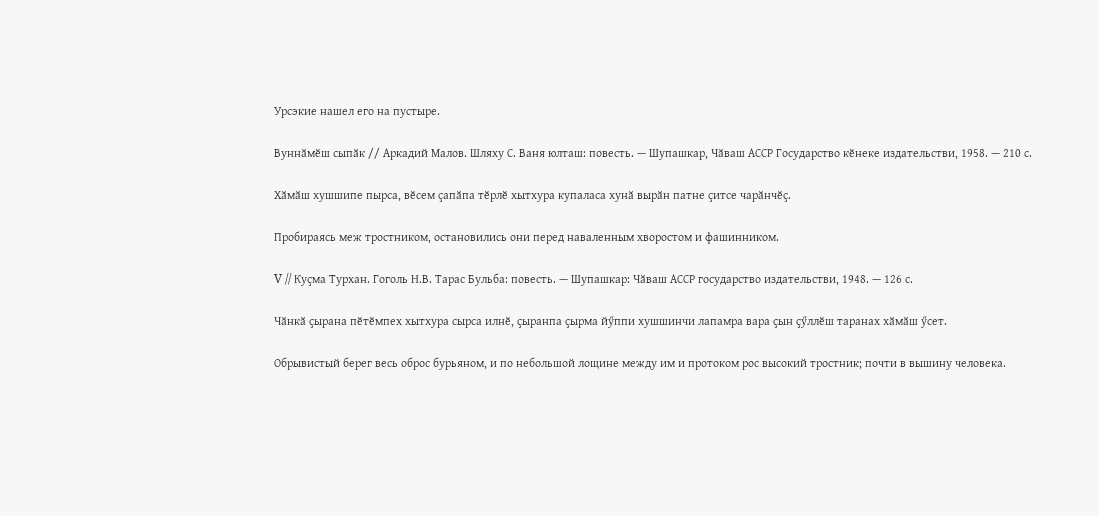Урсэкие нашел его на пустыре.

Вуннӑмӗш сыпӑк // Аркадий Малов. Шляху С. Ваня юлташ: повесть. — Шупашкар, Чӑваш АССР Государство кӗнеке издательстви, 1958. — 210 с.

Хӑмӑш хушшипе пырса, вӗсем ҫапӑпа тӗрлӗ хытхура купаласа хунӑ вырӑн патне ҫитсе чарӑнчӗҫ.

Пробираясь меж тростником, остановились они перед наваленным хворостом и фашинником.

V // Куҫма Турхан. Гоголь Н.В. Тарас Бульба: повесть. — Шупашкар: Чӑваш АССР государство издательстви, 1948. — 126 с.

Чӑнкӑ ҫырана пӗтӗмпех хытхура сырса илнӗ, ҫыранпа ҫырма йӳппи хушшинчи лапамра вара ҫын ҫӳллӗш таранах хӑмӑш ӳсет.

Обрывистый берег весь оброс бурьяном, и по небольшой лощине между им и протоком рос высокий тростник; почти в вышину человека.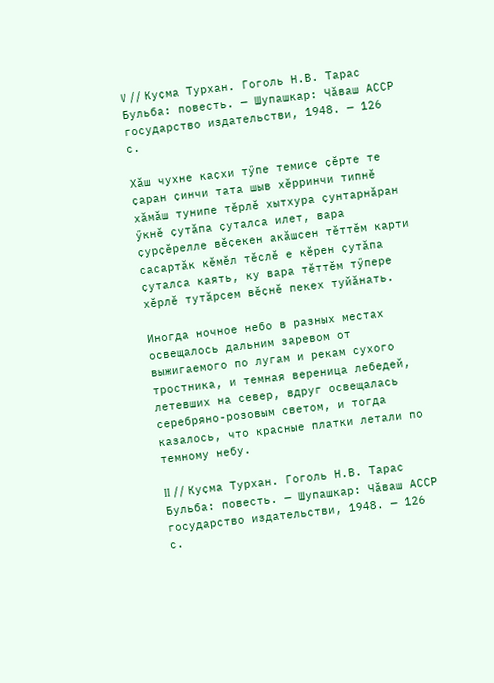V // Куҫма Турхан. Гоголь Н.В. Тарас Бульба: повесть. — Шупашкар: Чӑваш АССР государство издательстви, 1948. — 126 с.

Хӑш чухне каҫхи тӳпе темиҫе ҫӗрте те ҫаран ҫинчи тата шыв хӗрринчи типнӗ хӑмӑш тунипе тӗрлӗ хытхура ҫунтарнӑран ӳкнӗ ҫутӑпа ҫуталса илет, вара ҫурҫӗрелле вӗҫекен акӑшсен тӗттӗм карти сасартӑк кӗмӗл тӗслӗ е кӗрен ҫутӑпа ҫуталса каять, ку вара тӗттӗм тӳпере хӗрлӗ тутӑрсем вӗҫнӗ пекех туйӑнать.

Иногда ночное небо в разных местах освещалось дальним заревом от выжигаемого по лугам и рекам сухого тростника, и темная вереница лебедей, летевших на север, вдруг освещалась серебряно-розовым светом, и тогда казалось, что красные платки летали по темному небу.

II // Куҫма Турхан. Гоголь Н.В. Тарас Бульба: повесть. — Шупашкар: Чӑваш АССР государство издательстви, 1948. — 126 с.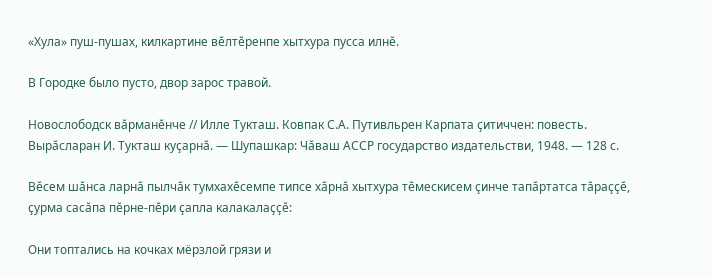«Хула» пуш-пушах, килкартине вӗлтӗренпе хытхура пусса илнӗ.

В Городке было пусто, двор зарос травой.

Новослободск вӑрманӗнче // Илле Тукташ. Ковпак С.А. Путивльрен Карпата ҫитиччен: повесть. Вырӑсларан И. Тукташ куҫарнӑ. — Шупашкар: Чӑваш АССР государство издательстви, 1948. — 128 с.

Вӗсем шӑнса ларнӑ пылчӑк тумхахӗсемпе типсе хӑрнӑ хытхура тӗмескисем ҫинче тапӑртатса тӑраҫҫӗ, ҫурма сасӑпа пӗрне-пӗри ҫапла калакалаҫҫӗ:

Они топтались на кочках мёрзлой грязи и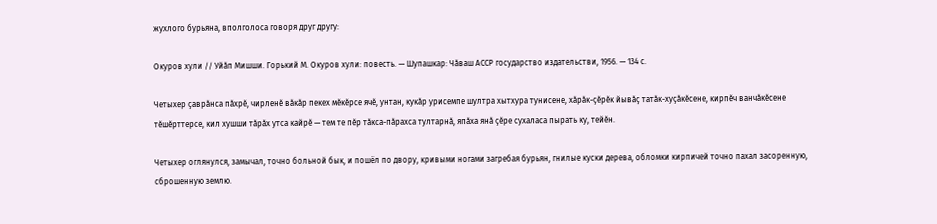жухлого бурьяна, вполголоса говоря друг другу:

Окуров хули // Уйӑп Мишши. Горький М. Окуров хули: повесть. — Шупашкар: Чӑваш АССР государство издательстви, 1956. — 134 с.

Четыхер ҫаврӑнса пӑхрӗ, чирленӗ вӑкӑр пекех мӗкӗрсе ячӗ, унтан, кукӑр урисемпе шултра хытхура тунисене, хӑрӑк-ҫӗрӗк йывӑҫ татӑк-хуҫӑкӗсене, кирпӗч ванчӑкӗсене тӗшӗрттерсе, кил хушши тӑрӑх утса кайрӗ — тем те пӗр тӑкса-пӑрахса тултарнӑ, япӑха янӑ ҫӗре сухаласа пырать ку, тейӗн.

Четыхер оглянулся, замычал, точно больной бык, и пошёл по двору, кривыми ногами загребая бурьян, гнилые куски дерева, обломки кирпичей точно пахал засоренную, сброшенную землю.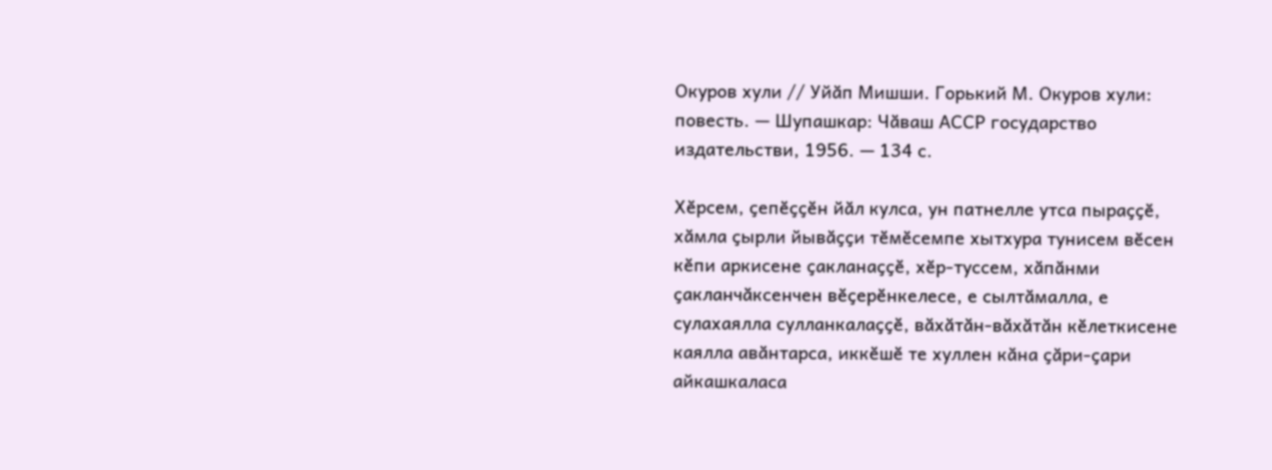Окуров хули // Уйӑп Мишши. Горький М. Окуров хули: повесть. — Шупашкар: Чӑваш АССР государство издательстви, 1956. — 134 с.

Хӗрсем, ҫепӗҫҫӗн йӑл кулса, ун патнелле утса пыраҫҫӗ, хӑмла ҫырли йывӑҫҫи тӗмӗсемпе хытхура тунисем вӗсен кӗпи аркисене ҫакланаҫҫӗ, хӗр-туссем, хӑпӑнми ҫакланчӑксенчен вӗҫерӗнкелесе, е сылтӑмалла, е сулахаялла сулланкалаҫҫӗ, вӑхӑтӑн-вӑхӑтӑн кӗлеткисене каялла авӑнтарса, иккӗшӗ те хуллен кӑна ҫӑри-ҫари айкашкаласа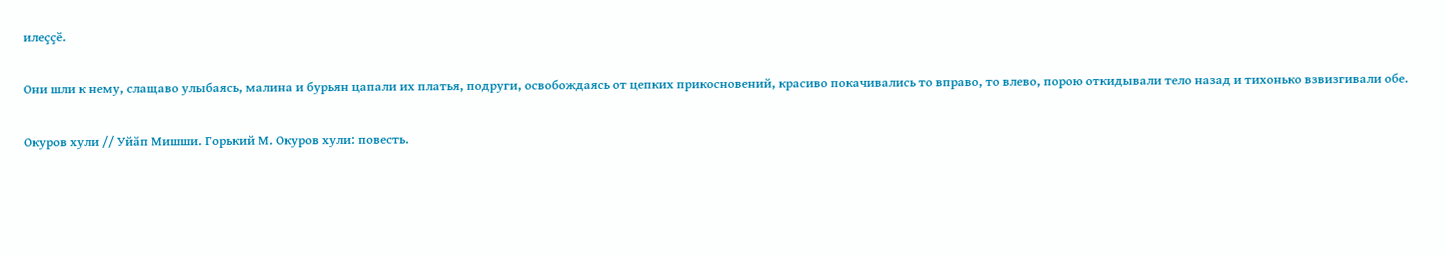илеҫҫӗ.

Они шли к нему, слащаво улыбаясь, малина и бурьян цапали их платья, подруги, освобождаясь от цепких прикосновений, красиво покачивались то вправо, то влево, порою откидывали тело назад и тихонько взвизгивали обе.

Окуров хули // Уйӑп Мишши. Горький М. Окуров хули: повесть.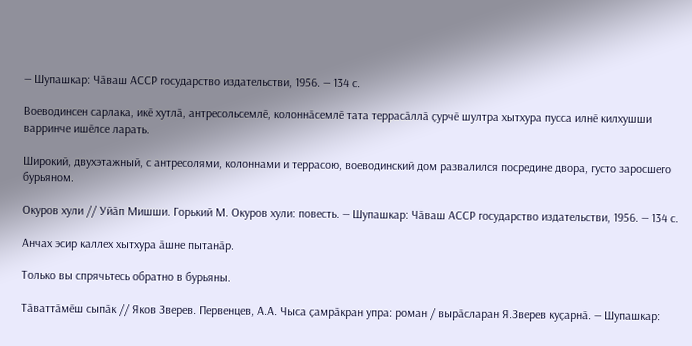— Шупашкар: Чӑваш АССР государство издательстви, 1956. — 134 с.

Воеводинсен сарлака, икӗ хутлӑ, антресольсемлӗ, колоннӑсемлӗ тата террасӑллӑ ҫурчӗ шултра хытхура пусса илнӗ килхушши варринче ишӗлсе ларать.

Широкий, двухэтажный, с антресолями, колоннами и террасою, воеводинский дом развалился посредине двора, густо заросшего бурьяном.

Окуров хули // Уйӑп Мишши. Горький М. Окуров хули: повесть. — Шупашкар: Чӑваш АССР государство издательстви, 1956. — 134 с.

Анчах эсир каллех хытхура ӑшне пытанӑр.

Только вы спрячьтесь обратно в бурьяны.

Тӑваттӑмӗш сыпӑк // Яков Зверев. Первенцев, А.А. Чыса ҫамрӑкран упра: роман / вырӑсларан Я.Зверев куҫарнӑ. — Шупашкар: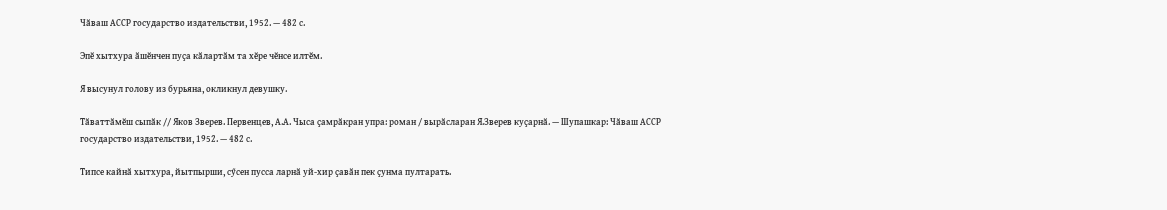Чӑваш АССР государство издательстви, 1952. — 482 с.

Эпӗ хытхура ӑшӗнчен пуҫа кӑлартӑм та хӗре чӗнсе илтӗм.

Я высунул голову из бурьяна, окликнул девушку.

Тӑваттӑмӗш сыпӑк // Яков Зверев. Первенцев, А.А. Чыса ҫамрӑкран упра: роман / вырӑсларан Я.Зверев куҫарнӑ. — Шупашкар: Чӑваш АССР государство издательстви, 1952. — 482 с.

Типсе кайнӑ хытхура, йытпырши, сӳсен пусса ларнӑ уй-хир ҫавӑн пек ҫунма пултарать.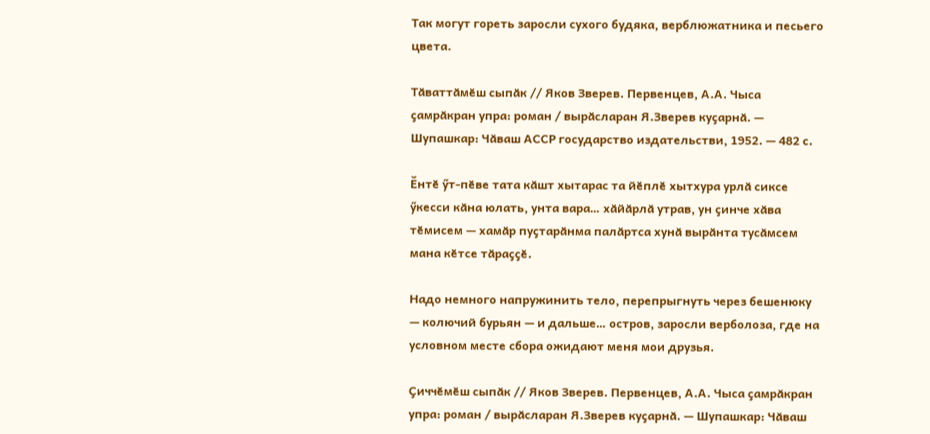Так могут гореть заросли сухого будяка, верблюжатника и песьего цвета.

Тӑваттӑмӗш сыпӑк // Яков Зверев. Первенцев, А.А. Чыса ҫамрӑкран упра: роман / вырӑсларан Я.Зверев куҫарнӑ. — Шупашкар: Чӑваш АССР государство издательстви, 1952. — 482 с.

Ӗнтӗ ӳт-пӗве тата кӑшт хытарас та йӗплӗ хытхура урлӑ сиксе ӳкесси кӑна юлать, унта вара… хӑйӑрлӑ утрав, ун ҫинче хӑва тӗмисем — хамӑр пуҫтарӑнма палӑртса хунӑ вырӑнта тусӑмсем мана кӗтсе тӑраҫҫӗ.

Надо немного напружинить тело, перепрыгнуть через бешенюку — колючий бурьян — и дальше… остров, заросли верболоза, где на условном месте сбора ожидают меня мои друзья.

Ҫиччӗмӗш сыпӑк // Яков Зверев. Первенцев, А.А. Чыса ҫамрӑкран упра: роман / вырӑсларан Я.Зверев куҫарнӑ. — Шупашкар: Чӑваш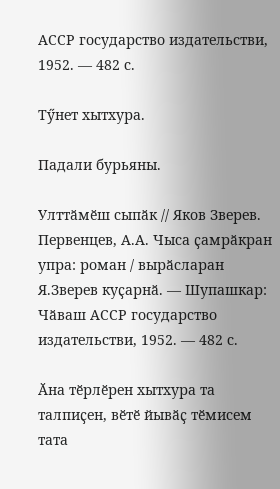АССР государство издательстви, 1952. — 482 с.

Тӳнет хытхура.

Падали бурьяны.

Улттӑмӗш сыпӑк // Яков Зверев. Первенцев, А.А. Чыса ҫамрӑкран упра: роман / вырӑсларан Я.Зверев куҫарнӑ. — Шупашкар: Чӑваш АССР государство издательстви, 1952. — 482 с.

Ӑна тӗрлӗрен хытхура та талпиҫен, вӗтӗ йывӑҫ тӗмисем тата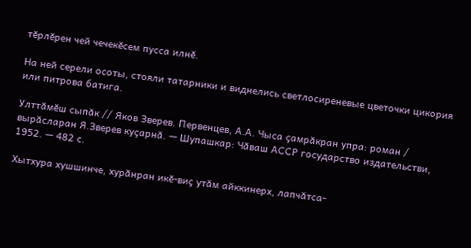тӗрлӗрен чей чечекӗсем пусса илнӗ.

На ней серели осоты, стояли татарники и виднелись светлосиреневые цветочки цикория или питрова батига.

Улттӑмӗш сыпӑк // Яков Зверев. Первенцев, А.А. Чыса ҫамрӑкран упра: роман / вырӑсларан Я.Зверев куҫарнӑ. — Шупашкар: Чӑваш АССР государство издательстви, 1952. — 482 с.

Хытхура хушшинче, хурӑнран икӗ-виҫ утӑм айккинерх, лапчӑтса-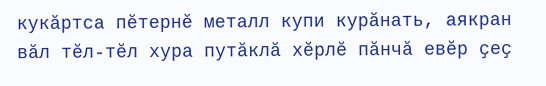кукӑртса пӗтернӗ металл купи курӑнать, аякран вӑл тӗл-тӗл хура путӑклӑ хӗрлӗ пӑнчӑ евӗр ҫеҫ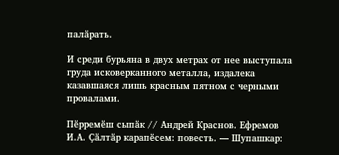палӑрать.

И среди бурьяна в двух метрах от нее выступала груда исковерканного металла, издалека казавшаяся лишь красным пятном с черными провалами.

Пӗрремӗш сыпӑк // Андрей Краснов. Ефремов И.А. Ҫӑлтӑр карапӗсем: повесть. — Шупашкар: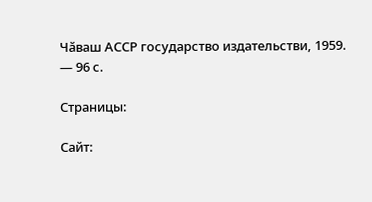Чӑваш АССР государство издательстви, 1959. — 96 с.

Страницы:

Сайт: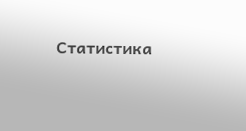Статистика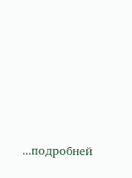...подробней